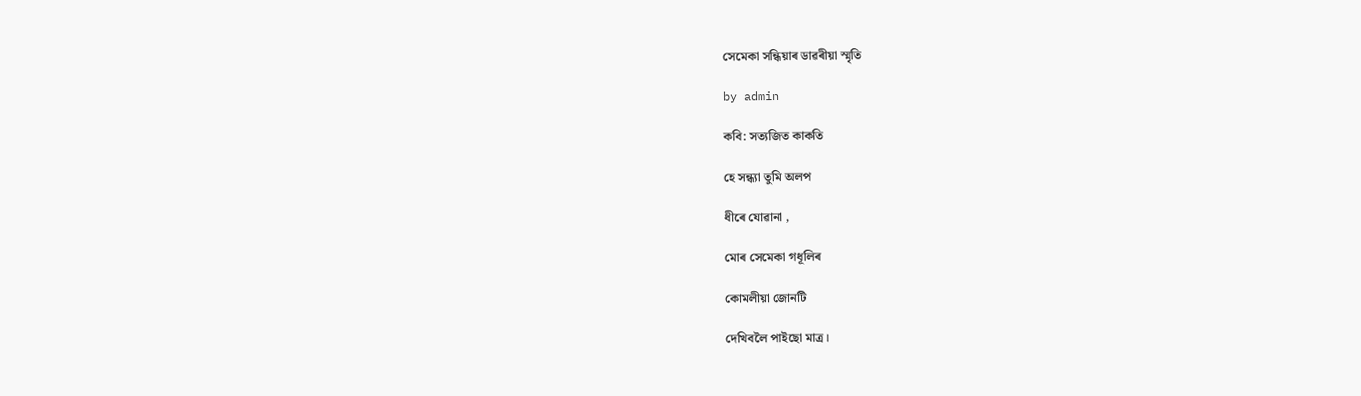সেমেকা সন্ধিয়াৰ ডাৱৰীয়া স্মৃতি

by admin

কবি: সত্যজিত কাকতি

হে সন্ধ্যা তুমি অলপ

ধীৰে যোৱানা ,

মোৰ সেমেকা গধূলিৰ

কোমলীয়া জোনটি

দেখিবলৈ পাইছো মাত্র।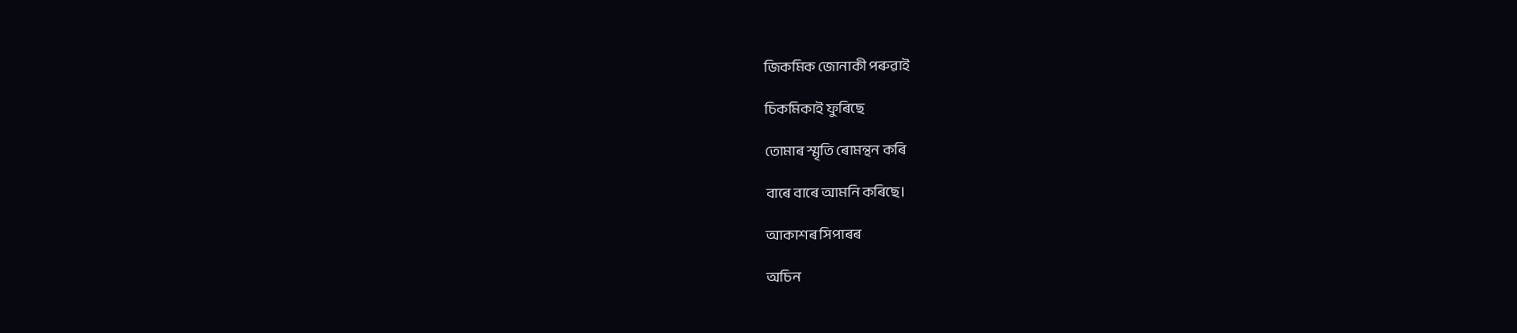জিকমিক জোনাকী পৰুৱাই

চিকমিকাই ফুৰিছে

তোমাৰ স্মৃতি ৰোমন্থন কৰি

বাৰে বাৰে আমনি কৰিছে।

আকাশৰ সিপাৰৰ

অচিন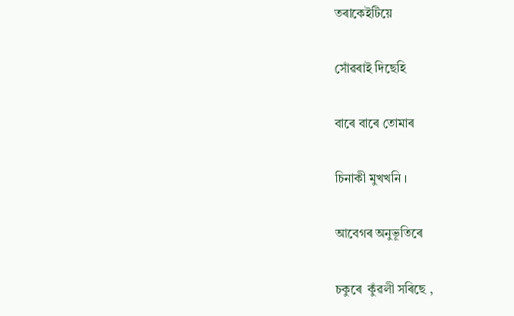তৰাকেইটিয়ে

সোঁৱৰাই দিছেহি

বাৰে বাৰে তোমাৰ

চিনাকী মুখখনি ।

আবেগৰ অনুভূতিৰে

চকুৰে  কুঁৱলী সৰিছে ,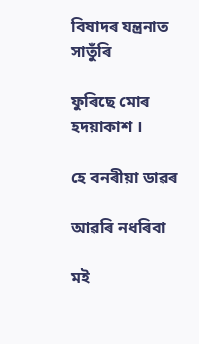বিষাদৰ যন্ত্রনাত সাতুঁৰি

ফুৰিছে মোৰ হদয়াকাশ ।

হে বনৰীয়া ডাৱৰ

আৱৰি নধৰিবা

মই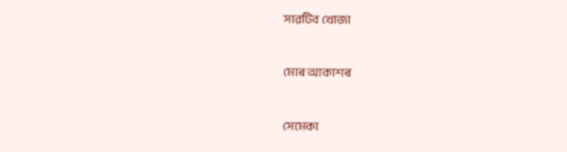সাৱটিব খোজা

মোৰ আকাশৰ

সেমেকা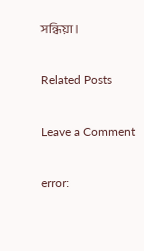সন্ধিয়া।

Related Posts

Leave a Comment

error: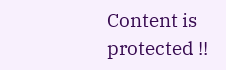Content is protected !!